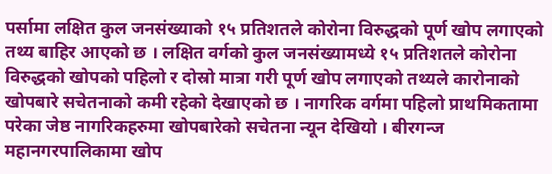पर्सामा लक्षित कुल जनसंख्याको १५ प्रतिशतले कोरोना विरुद्धको पूर्ण खोप लगाएको तथ्य बाहिर आएको छ । लक्षित वर्गको कुल जनसंख्यामध्ये १५ प्रतिशतले कोरोना विरुद्धको खोपको पहिलो र दोस्रो मात्रा गरी पूर्ण खोप लगाएको तथ्यले कारोनाको खोपबारे सचेतनाको कमी रहेको देखाएको छ । नागरिक वर्गमा पहिलो प्राथमिकतामा परेका जेष्ठ नागरिकहरुमा खोपबारेको सचेतना न्यून देखियो । बीरगन्ज महानगरपालिकामा खोप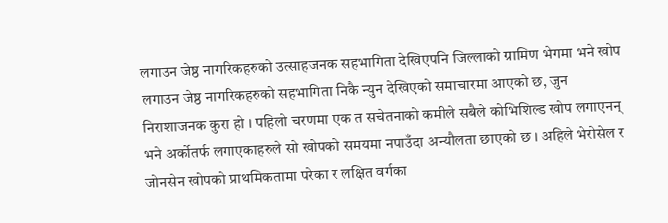लगाउन जेष्ठ नागरिकहरुको उत्साहजनक सहभागिता देखिएपनि जिल्लाको ग्रामिण भेगमा भने खोप लगाउन जेष्ठ नागरिकहरुको सहभागिता निकै न्युन देखिएको समाचारमा आएको छ, जुन निराशाजनक कुरा हो । पहिलो चरणमा एक त सचेतनाको कमीले सबैले कोभिशिल्ड खोप लगाएनन् भने अर्कोतर्फ लगाएकाहरुले सो खोपको समयमा नपाउँदा अन्यौलता छाएको छ । अहिले भेरोसेल र जोनसेन खोपको प्राथमिकतामा परेका र लक्षित वर्गका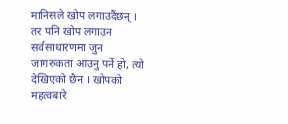मानिसले खोप लगाउदैंछन् । तर पनि खोप लगाउन सर्वसाधारणमा जुन जागरुकता आउनु पर्ने हो, त्यो देखिएको छैन । खोपको महत्वबारे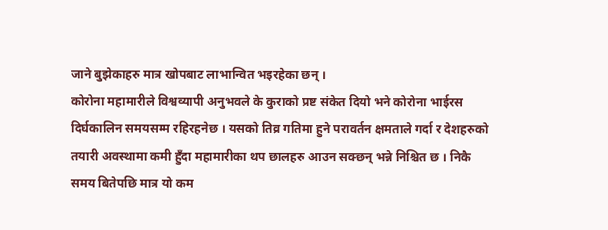जाने बुझेकाहरु मात्र खोपबाट लाभान्वित भइरहेका छन् ।
कोरोना महामारीले विश्वव्यापी अनुभवले के कुराको प्रष्ट संकेत दियो भने कोरोना भाईरस दिर्घकालिन समयसम्म रहिरहनेछ । यसको तिव्र गतिमा हुने परावर्तन क्षमताले गर्दा र देशहरुको तयारी अवस्थामा कमी हुँदा महामारीका थप छालहरु आउन सक्छन् भन्ने निश्चित छ । निकै समय बितेपछि मात्र यो कम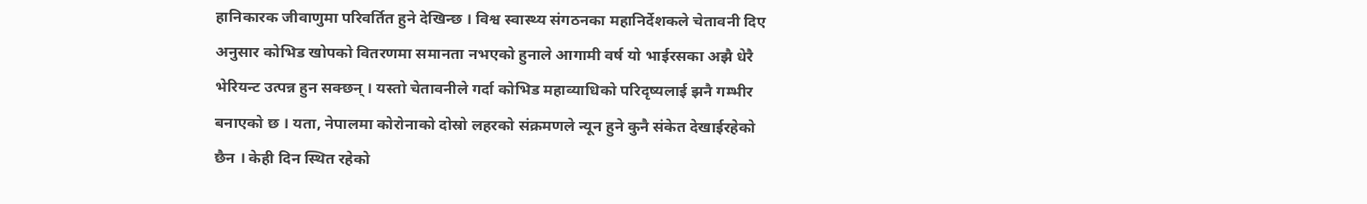हानिकारक जीवाणुमा परिवर्तित हुने देखिन्छ । विश्व स्वास्थ्य संगठनका महानिर्देशकले चेतावनी दिए अनुसार कोभिड खोपको वितरणमा समानता नभएको हुनाले आगामी वर्ष यो भाईरसका अझै धेरै भेरियन्ट उत्पन्न हुन सक्छन् । यस्तो चेतावनीले गर्दा कोभिड महाव्याधिको परिदृष्यलाई झनै गम्भीर बनाएको छ । यता, नेपालमा कोरोनाको दोस्रो लहरको संक्रमणले न्यून हुने कुनै संकेत देखाईरहेको छैन । केही दिन स्थित रहेको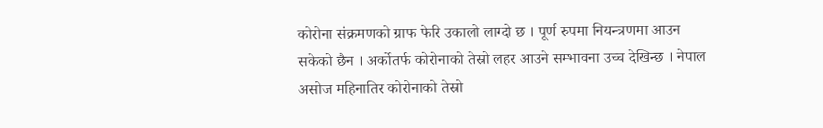कोरोना संक्रमणको ग्राफ फेरि उकालो लाग्दो छ । पूर्ण रुपमा नियन्त्रणमा आउन सकेको छैन । अर्कोतर्फ कोरोनाको तेस्रो लहर आउने सम्भावना उच्च देखिन्छ । नेपाल असोज महिनातिर कोरोनाको तेस्रो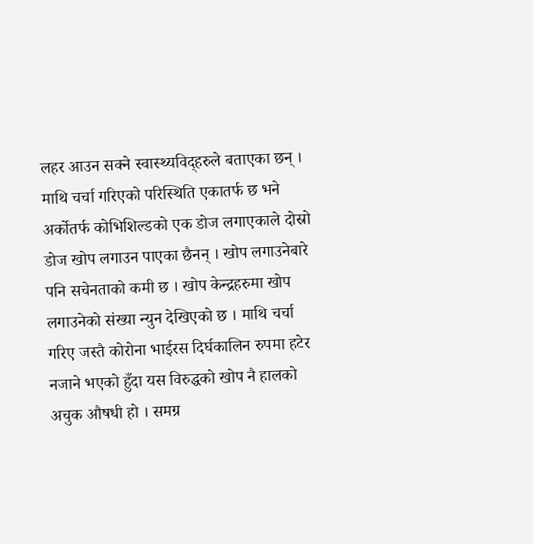लहर आउन सक्ने स्वास्थ्यविद्हरुले बताएका छन् ।
माथि चर्चा गरिएको परिस्थिति एकातर्फ छ भने अर्कोतर्फ कोभिशिल्डको एक डोज लगाएकाले दोस्रो डोज खोप लगाउन पाएका छैनन् । खोप लगाउनेबारे पनि सचेनताको कमी छ । खोप केन्द्रहरुमा खोप लगाउनेको संख्या न्युन देखिएको छ । माथि चर्चा गरिए जस्तै कोरोना भाईरस दिर्घकालिन रुपमा हटेर नजाने भएको हुँदा यस विरुद्धको खोप नै हालको अचुक औषधी हो । समग्र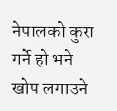नेपालको कुरा गर्ने हो भने खोप लगाउने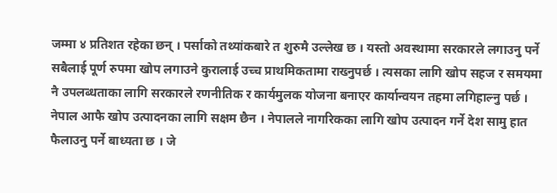जम्मा ४ प्रतिशत रहेका छन् । पर्साको तथ्यांकबारे त शुरुमै उल्लेख छ । यस्तो अवस्थामा सरकारले लगाउनु पर्ने सबैलाई पूर्ण रुपमा खोप लगाउने कुरालाई उच्च प्राथमिकतामा राख्नुपर्छ । त्यसका लागि खोप सहज र समयमा नै उपलब्धताका लागि सरकारले रणनीतिक र कार्यमुलक योजना बनाएर कार्यान्वयन तहमा लगिहाल्नु पर्छ । नेपाल आफै खोप उत्पादनका लागि सक्षम छैन । नेपालले नागरिकका लागि खोप उत्पादन गर्ने देश सामु हात फैलाउनु पर्ने बाध्यता छ । जे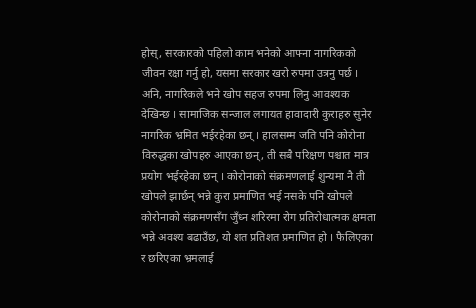होस्, सरकारको पहिलो काम भनेको आफ्ना नागरिकको जीवन रक्षा गर्नु हो, यसमा सरकार खरो रुपमा उत्रनु पर्छ । अनि, नागरिकले भने खोप सहज रुपमा लिनु आवश्यक देखिन्छ । सामाजिक सन्जाल लगायत हावादारी कुराहरु सुनेर नागरिक भ्रमित भईरहेका छन् । हालसम्म जति पनि कोरोना विरुद्धका खोपहरु आएका छन्, ती सबै परिक्षण पश्चात मात्र प्रयोग भईरहेका छन् । कोरोनाको संक्रमणलाई शुन्यमा नै ती खोपले झार्छन् भन्ने कुरा प्रमाणित भई नसके पनि खोपले कोरोनाको संक्रमणसँग जुँध्न शरिरमा रोग प्रतिरोधात्मक क्षमता भन्ने अवश्य बढाउँछ, यो शत प्रतिशत प्रमाणित हो । फैलिएका र छरिएका भ्रमलाई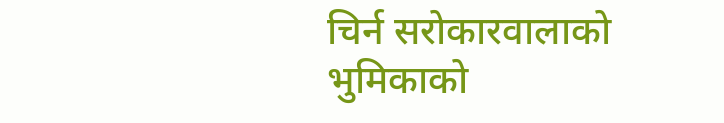चिर्न सरोकारवालाको भुमिकाको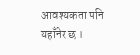आवश्यकता पनि यहाँनेर छ ।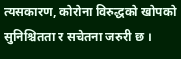त्यसकारण, कोरोना विरुद्धको खोपको सुनिश्चितता र सचेतना जरुरी छ ।